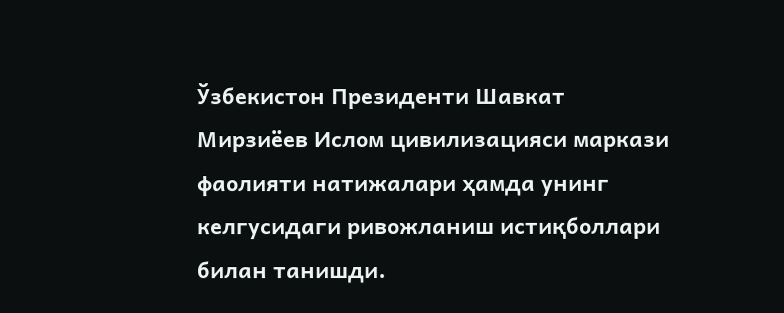Ўзбекистон Президенти Шавкат Мирзиёев Ислом цивилизацияси маркази фаолияти натижалари ҳамда унинг келгусидаги ривожланиш истиқболлари билан танишди.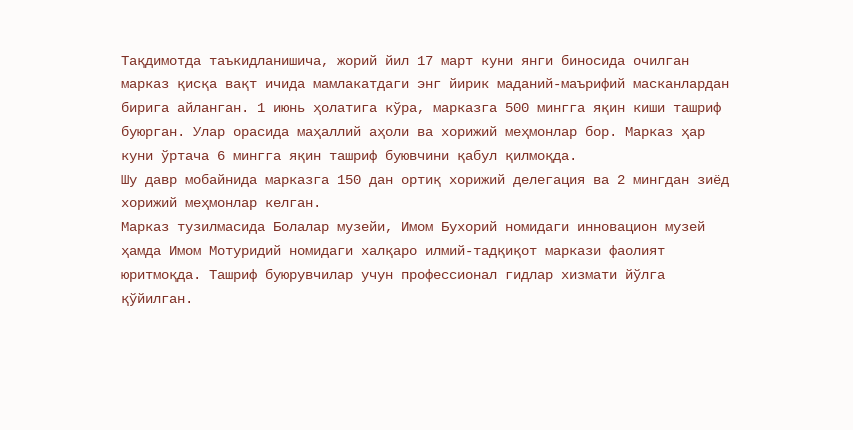Тақдимотда таъкидланишича, жорий йил 17 март куни янги биносида очилган марказ қисқа вақт ичида мамлакатдаги энг йирик маданий-маърифий масканлардан бирига айланган. 1 июнь ҳолатига кўра, марказга 500 мингга яқин киши ташриф буюрган. Улар орасида маҳаллий аҳоли ва хорижий меҳмонлар бор. Марказ ҳар куни ўртача 6 мингга яқин ташриф буювчини қабул қилмоқда.
Шу давр мобайнида марказга 150 дан ортиқ хорижий делегация ва 2 мингдан зиёд хорижий меҳмонлар келган.
Марказ тузилмасида Болалар музейи, Имом Бухорий номидаги инновацион музей ҳамда Имом Мотуридий номидаги халқаро илмий-тадқиқот маркази фаолият юритмоқда. Ташриф буюрувчилар учун профессионал гидлар хизмати йўлга қўйилган.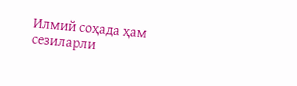Илмий соҳада ҳам сезиларли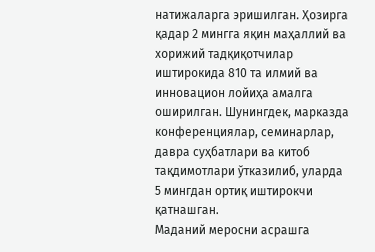натижаларга эришилган. Ҳозирга қадар 2 мингга яқин маҳаллий ва хорижий тадқиқотчилар иштирокида 810 та илмий ва инновацион лойиҳа амалга оширилган. Шунингдек, марказда конференциялар, семинарлар, давра суҳбатлари ва китоб тақдимотлари ўтказилиб, уларда 5 мингдан ортиқ иштирокчи қатнашган.
Маданий меросни асрашга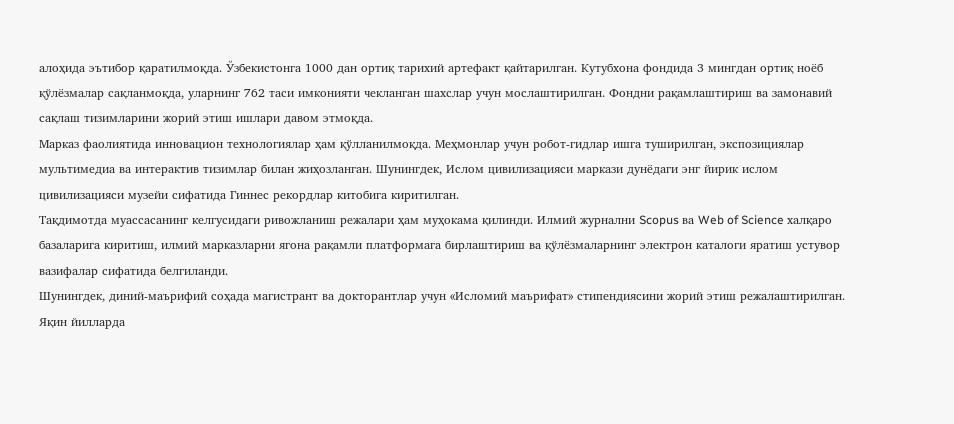алоҳида эътибор қаратилмоқда. Ўзбекистонга 1000 дан ортиқ тарихий артефакт қайтарилган. Кутубхона фондида 3 мингдан ортиқ ноёб қўлёзмалар сақланмоқда, уларнинг 762 таси имконияти чекланган шахслар учун мослаштирилган. Фондни рақамлаштириш ва замонавий сақлаш тизимларини жорий этиш ишлари давом этмоқда.
Марказ фаолиятида инновацион технологиялар ҳам қўлланилмоқда. Меҳмонлар учун робот-гидлар ишга туширилган, экспозициялар мультимедиа ва интерактив тизимлар билан жиҳозланган. Шунингдек, Ислом цивилизацияси маркази дунёдаги энг йирик ислом цивилизацияси музейи сифатида Гиннес рекордлар китобига киритилган.
Тақдимотда муассасанинг келгусидаги ривожланиш режалари ҳам муҳокама қилинди. Илмий журнални Scopus ва Web of Science халқаро базаларига киритиш, илмий марказларни ягона рақамли платформага бирлаштириш ва қўлёзмаларнинг электрон каталоги яратиш устувор вазифалар сифатида белгиланди.
Шунингдек, диний-маърифий соҳада магистрант ва докторантлар учун «Исломий маърифат» стипендиясини жорий этиш режалаштирилган. Яқин йилларда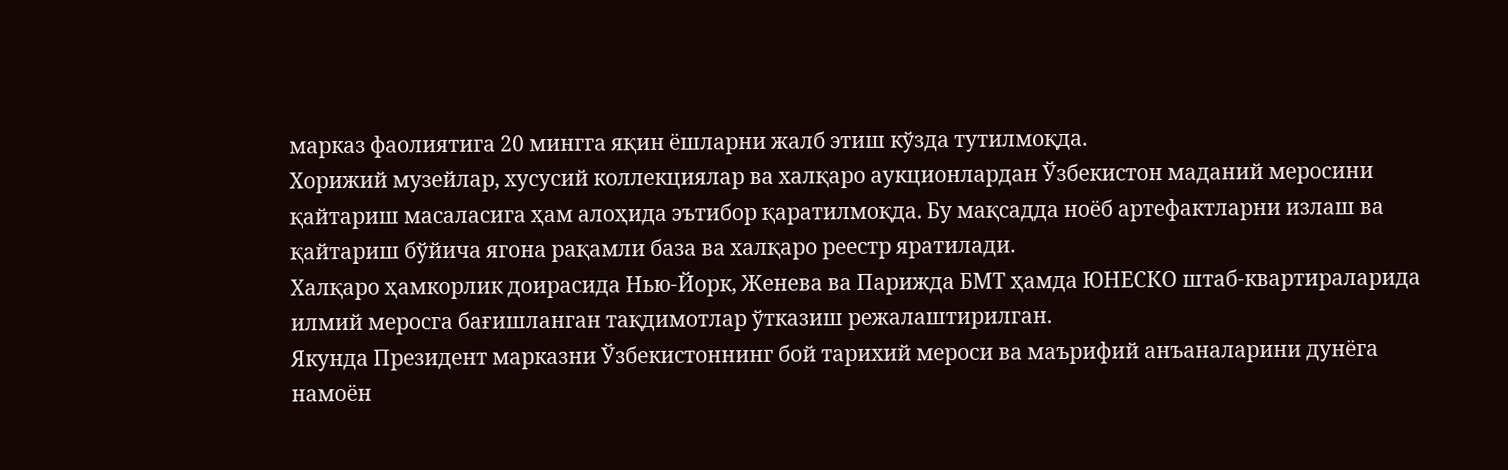марказ фаолиятига 20 мингга яқин ёшларни жалб этиш кўзда тутилмоқда.
Хорижий музейлар, хусусий коллекциялар ва халқаро аукционлардан Ўзбекистон маданий меросини қайтариш масаласига ҳам алоҳида эътибор қаратилмоқда. Бу мақсадда ноёб артефактларни излаш ва қайтариш бўйича ягона рақамли база ва халқаро реестр яратилади.
Халқаро ҳамкорлик доирасида Нью-Йорк, Женева ва Парижда БМТ ҳамда ЮНЕСКО штаб-квартираларида илмий меросга бағишланган тақдимотлар ўтказиш режалаштирилган.
Якунда Президент марказни Ўзбекистоннинг бой тарихий мероси ва маърифий анъаналарини дунёга намоён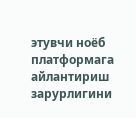этувчи ноёб платформага айлантириш зарурлигини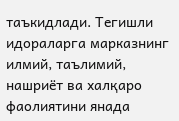таъкидлади. Тегишли идораларга марказнинг илмий, таълимий, нашриёт ва халқаро фаолиятини янада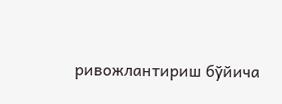ривожлантириш бўйича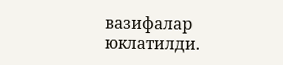вазифалар юклатилди.